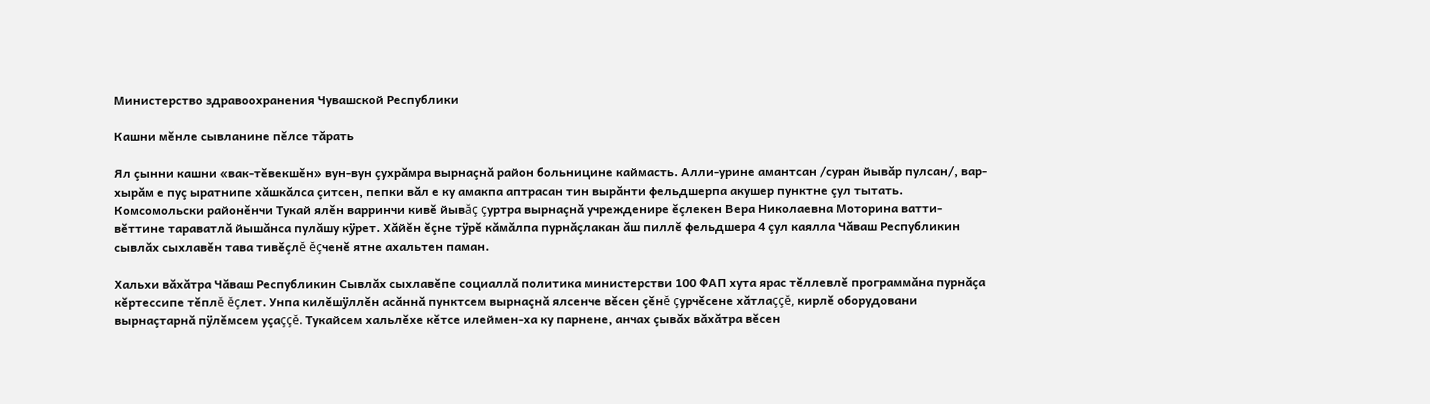Министерство здравоохранения Чувашской Республики

Кашни мĕнле сывланине пĕлсе тăрать

Ял çынни кашни «вак-тĕвекшĕн» вун-вун çухрăмра вырнаçнă район больницине каймасть. Алли-урине амантсан /суран йывăр пулсан/, вар-хырăм е пуç ыратнипе хăшкăлса çитсен, пепки вăл е ку амакпа аптрасан тин вырăнти фельдшерпа акушер пунктне çул тытать. Комсомольски районĕнчи Тукай ялĕн варринчи кивĕ йывăç çуртра вырнаçнă учрежденире ĕçлекен Вера Николаевна Моторина ватти-вĕттине тараватлă йышăнса пулăшу кÿрет. Хăйĕн ĕçне тÿрĕ кăмăлпа пурнăçлакан ăш пиллĕ фельдшера 4 çул каялла Чăваш Республикин сывлăх сыхлавĕн тава тивĕçлĕ ĕçченĕ ятне ахальтен паман.

Хальхи вăхăтра Чăваш Республикин Сывлăх сыхлавĕпе социаллă политика министерстви 100 ФАП хута ярас тĕллевлĕ программăна пурнăçа кĕртессипе тĕплĕ ĕçлет. Унпа килĕшÿллĕн асăннă пунктсем вырнаçнă ялсенче вĕсен çĕнĕ çурчĕсене хăтлаççĕ, кирлĕ оборудовани вырнаçтарнă пÿлĕмсем уçаççĕ. Тукайсем хальлĕхе кĕтсе илеймен-ха ку парнене, анчах çывăх вăхăтра вĕсен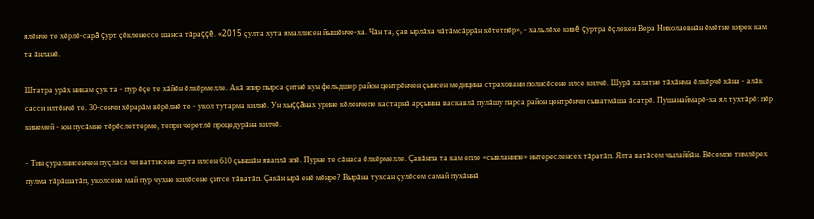ялĕнче те хĕрлĕ-сарă çурт çĕкленессе шанса тăраççĕ. «2015 çулта хута ямаллисен йышĕнче-ха. Чăн та, çав ырлăха чăтăмсăррăн кĕтетпĕр», - хальлĕхе кивĕ çуртра ĕçлекен Вера Николаевнăн ĕмĕтне кирек кам та ăнланĕ.

Штатра урăх никам çук та - пур ĕçе те хăйĕн ĕлкĕрмелле. Акă эпир пырса çитнĕ кун фельдшер район центрĕнчен çынсен медицина страховани полисĕсене илсе килчĕ. Шурă халатне тăхăнма ĕлкĕрчĕ кăна - алăк сасси илтĕнчĕ те. 30-сенчи хĕрарăм вĕрĕлнĕ те - укол тутарма килнĕ. Ун хыççăнах урине кĕленчепе кастарнă арçынна васкавлă пулăшу парса район центрĕнчи сыватмăша ăсатрĕ. Пушанаймарĕ-ха ял тухтăрĕ: пĕр кинемей - юн пусăмне тĕрĕслеттерме, тепри черетлĕ процедурăна килчĕ.

- Тин çуралнисенчен пуçласа чи ваттисене шута илсен 610 çыншăн яваплă эпĕ. Пурне те сăнаса ĕлкĕрмелле. Çавăнпа та кам епле «сывланипе» интересленсех тăратăп. Ялта ватăсем чылаййăн. Вĕсемпе тимлĕрех пулма тăрăшатăп, уколсене май пур чухне килĕсене çитсе тăватăп. Çакăн ырă енĕ мĕнре? Вырăна тухсан çулĕсем самай пухăннă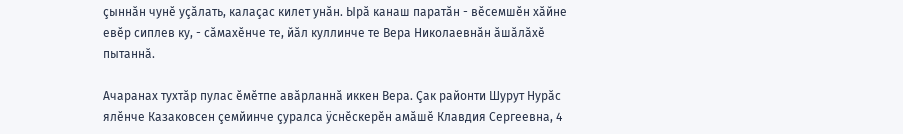çыннăн чунĕ уçăлать, калаçас килет унăн. Ырă канаш паратăн - вĕсемшĕн хăйне евĕр сиплев ку, - сăмахĕнче те, йăл куллинче те Вера Николаевнăн ăшăлăхĕ пытаннă.

Ачаранах тухтăр пулас ĕмĕтпе авăрланнă иккен Вера. Çак районти Шурут Нурăс ялĕнче Казаковсен çемйинче çуралса ÿснĕскерĕн амăшĕ Клавдия Сергеевна, 4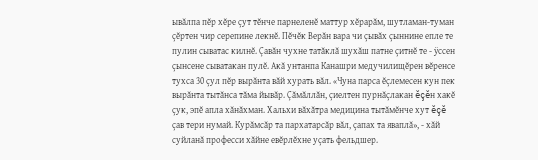ывăлпа пĕр хĕре çут тĕнче парнеленĕ маттур хĕрарăм, шутламан-туман çĕртен чир серепине лекнĕ. Пĕчĕк Верăн вара чи çывăх çыннине епле те пулин сыватас килнĕ. Çавăн чухне татăклă шухăш патне çитнĕ те - ÿссен çынсене сыватакан пулĕ. Акă унтанпа Канашри медучилищĕрен вĕренсе тухса 30 çул пĕр вырăнта вăй хурать вăл. «Чуна парса ĕçлемесен кун пек вырăнта тытăнса тăма йывăр. Çăмăллăн, çиелтен пурнăçлакан ĕçĕн хакĕ çук, эпĕ апла хăнăхман. Хальхи вăхăтра медицина тытăмĕнче хут ĕçĕ çав тери нумай. Курăмсăр та пархатарсăр вăл, çапах та яваплă», - хăй суйланă професси хăйне евĕрлĕхне уçать фельдшер.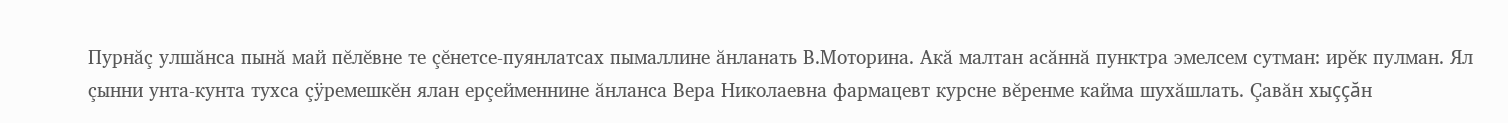Пурнăç улшăнса пынă май пĕлĕвне те çĕнетсе-пуянлатсах пымаллине ăнланать В.Моторина. Акă малтан асăннă пунктра эмелсем сутман: ирĕк пулман. Ял çынни унта-кунта тухса çÿремешкĕн ялан ерçейменнине ăнланса Вера Николаевна фармацевт курсне вĕренме кайма шухăшлать. Çавăн хыççăн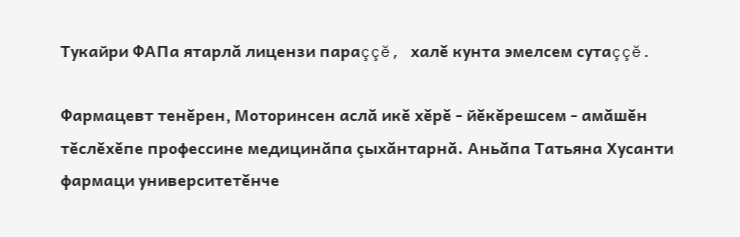Тукайри ФАПа ятарлă лицензи параççĕ, халĕ кунта эмелсем сутаççĕ.

Фармацевт тенĕрен, Моторинсен аслă икĕ хĕрĕ - йĕкĕрешсем - амăшĕн тĕслĕхĕпе профессине медицинăпа çыхăнтарнă. Аньăпа Татьяна Хусанти фармаци университетĕнче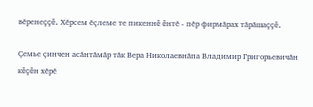вĕренеççĕ. Хĕрсем ĕçлеме те пикеннĕ ĕнтĕ - пĕр фирмăрах тăрăшаççĕ.

Çемье çинчен асăнтăмăр тăк Вера Николаевнăпа Владимир Григорьевичăн кĕçĕн хĕрĕ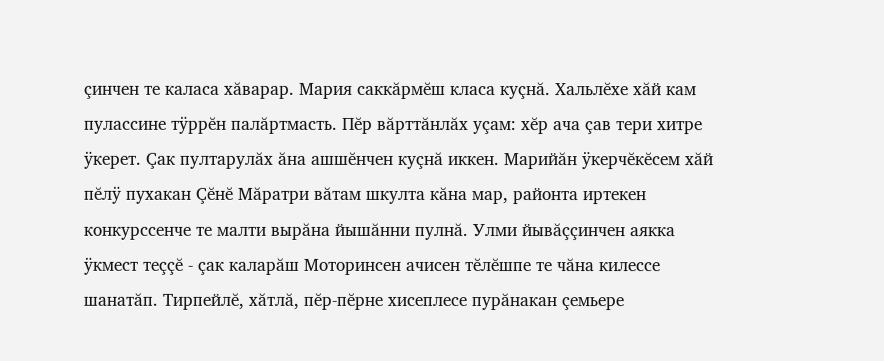çинчен те каласа хăварар. Мария саккăрмĕш класа куçнă. Хальлĕхе хăй кам пулассине тÿррĕн палăртмасть. Пĕр вăрттăнлăх уçам: хĕр ача çав тери хитре ÿкерет. Çак пултарулăх ăна ашшĕнчен куçнă иккен. Марийăн ÿкерчĕкĕсем хăй пĕлÿ пухакан Çĕнĕ Мăратри вăтам шкулта кăна мар, районта иртекен конкурссенче те малти вырăна йышăнни пулнă. Улми йывăççинчен аякка ÿкмест теççĕ - çак каларăш Моторинсен ачисен тĕлĕшпе те чăна килессе шанатăп. Тирпейлĕ, хăтлă, пĕр-пĕрне хисеплесе пурăнакан çемьере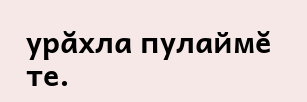урăхла пулаймĕ те.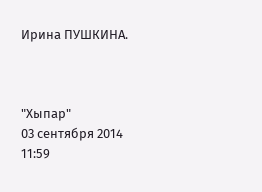Ирина ПУШКИНА.



"Хыпар"
03 сентября 2014
11:59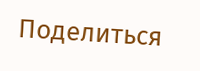Поделиться